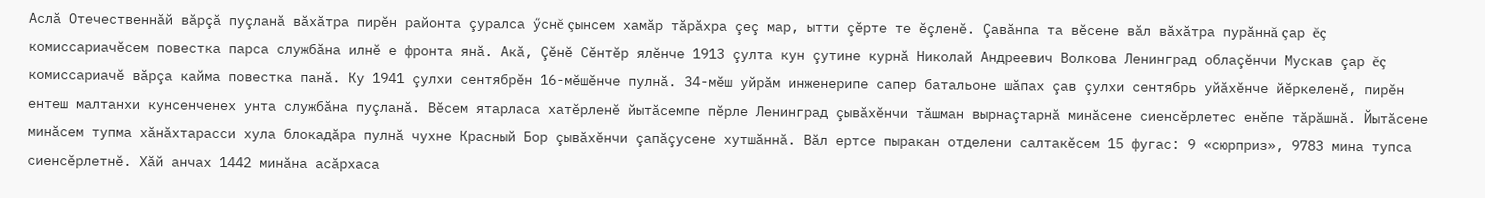Аслă Отечественнăй вăрçă пуçланă вăхăтра пирĕн районта çуралса ӳснĕ çынсем хамăр тăрăхра çеç мар, ытти çĕрте те ĕçленĕ. Çавăнпа та вĕсене вăл вăхăтра пурăннă çар ĕç комиссариачĕсем повестка парса службăна илнĕ е фронта янă. Акă, Çĕнĕ Сĕнтĕр ялĕнче 1913 çулта кун çутине курнă Николай Андреевич Волкова Ленинград облаçĕнчи Мускав çар ĕç комиссариачĕ вăрçа кайма повестка панă. Ку 1941 çулхи сентябрĕн 16-мĕшĕнче пулнă. 34-мĕш уйрăм инженерипе сапер батальоне шăпах çав çулхи сентябрь уйăхĕнче йĕркеленĕ, пирĕн ентеш малтанхи кунсенченех унта службăна пуçланă. Вĕсем ятарласа хатĕрленĕ йытăсемпе пĕрле Ленинград çывăхĕнчи тăшман вырнаçтарнă минăсене сиенсĕрлетес енĕпе тăрăшнă. Йытăсене минăсем тупма хăнăхтарасси хула блокадăра пулнă чухне Красный Бор çывăхĕнчи çапăçусене хутшăннă. Вăл ертсе пыракан отделени салтакĕсем 15 фугас: 9 «сюрприз», 9783 мина тупса сиенсĕрлетнĕ. Хăй анчах 1442 минăна асăрхаса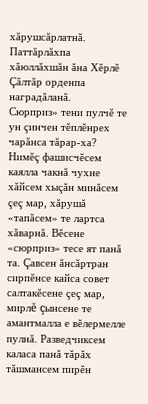хăрушсăрлатнă. Паттăрлăхпа хăюллăхшăн ăна Хĕрлĕ Çăлтăр орденпа наградăланă.
Сюрприз» тени пулчĕ те ун çинчен тĕплĕнрех чарăнса тăрар-ха? Нимĕç фашисчĕсем каялла чакнă чухне хăйсем хыçăн минăсем çеç мар, хăрушă «тапăсем» те лартса хăварнă. Вĕсене «сюрприз» тесе ят панă та. Çавсен ăнсăртран сирпĕнсе кайса совет салтакĕсене çеç мар, мирлĕ çынсене те амантмалла е вĕлермелле пулнă. Разведчиксем каласа панă тăрăх тăшмансем пирĕн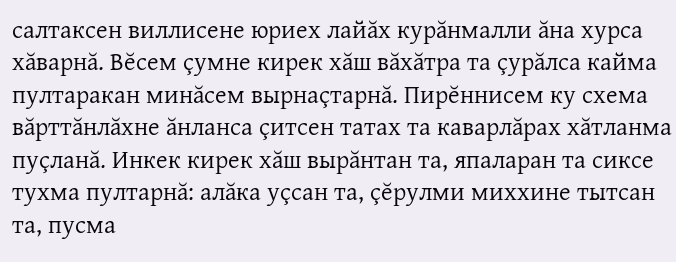салтаксен виллисене юриех лайăх курăнмалли ăна хурса хăварнă. Вĕсем çумне кирек хăш вăхăтра та çурăлса кайма пултаракан минăсем вырнаçтарнă. Пирĕннисем ку схема вăрттăнлăхне ăнланса çитсен татах та каварлăрах хăтланма пуçланă. Инкек кирек хăш вырăнтан та, япаларан та сиксе тухма пултарнă: алăка уçсан та, çĕрулми миххине тытсан та, пусма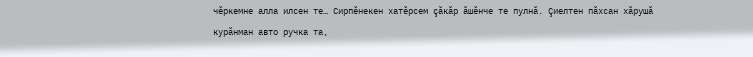чĕркемне алла илсен те… Сирпĕнекен хатĕрсем çăкăр ăшĕнче те пулнă. Çиелтен пăхсан хăрушă курăнман авто ручка та,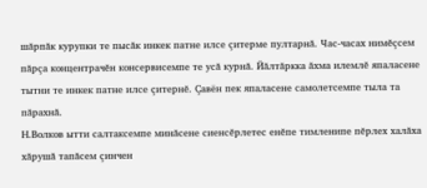шăрпăк курупки те пысăк инкек патне илсе çитерме пултарнă. Час-часах нимĕçсем пăрçа концентрачĕн консервисемпе те усă курнă. Йăлтăркка ăхма илемлĕ япаласене тытни те инкек патне илсе çитернĕ. Çавён пек япаласене самолетсемпе тыла та пăрахнă.
Н.Волков ытти салтаксемпе минăсене сиенсĕрлетес енĕпе тимленипе пĕрлех халăха хăрушă тапăсем çинчен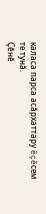каласа парса асăрхаттару ĕçĕсем те тунă.
Çĕнĕ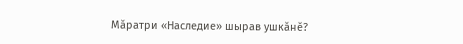Мăратри «Наследие» шырав ушкăнĕ?